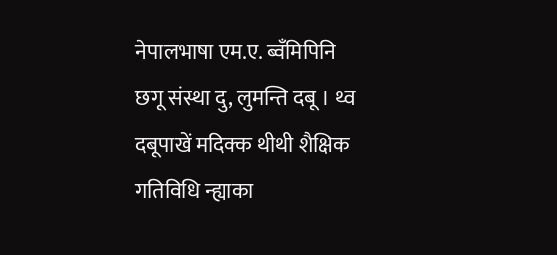नेपालभाषा एम.ए. ब्वँमिपिनि छगू संस्था दु, लुमन्ति दबू । थ्व दबूपाखें मदिक्क थीथी शैक्षिक गतिविधि न्ह्याका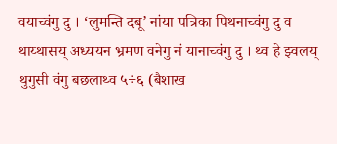वयाच्वंगु दु । ‘लुमन्ति दबू’ नांया पत्रिका पिथनाच्वंगु दु व थाय्थासय् अध्ययन भ्रमण वनेगु नं यानाच्वंगु दु । थ्व हे झ्वलय् थुगुसी वंगु बछलाथ्व ५÷६ (बैशाख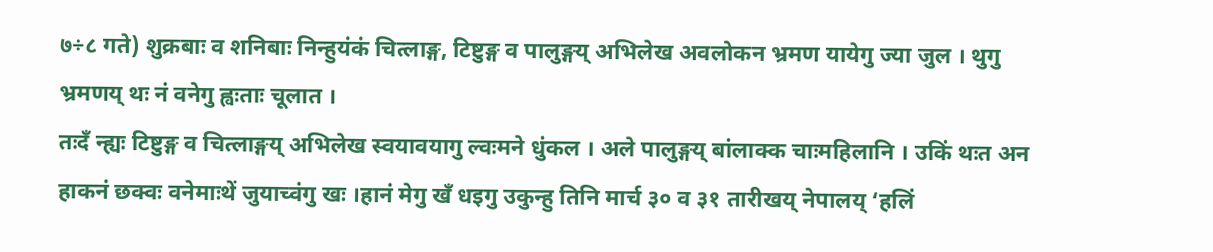७÷८ गते) शुक्रबाः व शनिबाः निन्हुयंकं चित्लाङ्ग, टिष्टुङ्ग व पालुङ्गय् अभिलेख अवलोकन भ्रमण यायेगु ज्या जुल । थुगु भ्रमणय् थः नं वनेगु ह्वःताः चूलात ।
तःदँ न्ह्यः टिष्टुङ्ग व चित्लाङ्गय् अभिलेख स्वयावयागु ल्वःमने धुंकल । अले पालुङ्गय् बांलाक्क चाःमहिलानि । उकिं थःत अन हाकनं छक्वः वनेमाःथें जुयाच्वंगु खः ।हानं मेगु खँ धइगु उकुन्हु तिनि मार्च ३० व ३१ तारीखय् नेपालय् ‘हलिं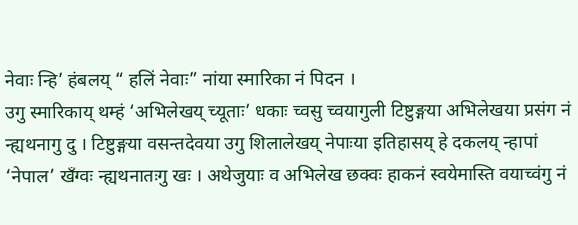नेवाः न्हि’ हंबलय् “ हलिं नेवाः” नांया स्मारिका नं पिदन ।
उगु स्मारिकाय् थम्हं ‘अभिलेखय् च्यूताः’ धकाः च्वसु च्वयागुली टिष्टुङ्गया अभिलेखया प्रसंग नं न्ह्यथनागु दु । टिष्टुङ्गया वसन्तदेवया उगु शिलालेखय् नेपाःया इतिहासय् हे दकलय् न्हापां ‘नेपाल’ खँग्वः न्ह्यथनातःगु खः । अथेजुयाः व अभिलेख छक्वः हाकनं स्वयेमास्ति वयाच्वंगु नं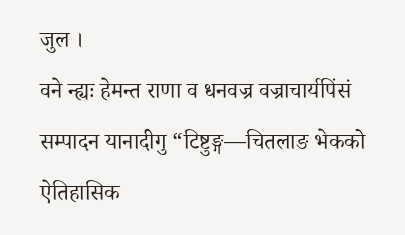जुल ।
वने न्ह्यः हेमन्त राणा व धनवज्र वज्राचार्यपिंसं सम्पादन यानादीगु “टिष्टुङ्ग—चितलाङ भेकको ऐतिहासिक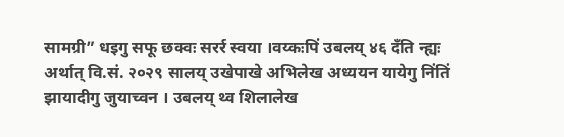सामग्री” धइगु सफू छक्वः सरर्र स्वया ।वय्कःपिं उबलय् ४६ दँति न्ह्यः अर्थात् वि.सं. २०२९ सालय् उखेपाखे अभिलेख अध्ययन यायेगु निंतिं झायादीगु जुयाच्वन । उबलय् थ्व शिलालेख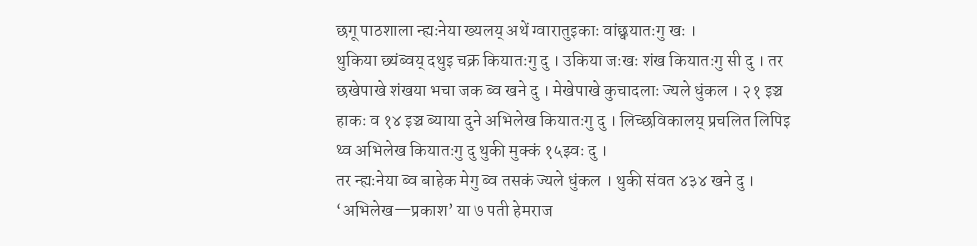छगू पाठशाला न्ह्यःनेया ख्यलय् अथें ग्वारातुइकाः वांछ्वयातःगु खः ।
थुकिया छ्यंब्वय् दथुइ चक्र कियातःगु दु । उकिया जःखः शंख कियातःगु सी दु । तर छखेपाखे शंखया भचा जक ब्व खने दु । मेखेपाखे कुचादलाः ज्यले धुंकल । २१ इञ्च हाकः व १४ इञ्च ब्याया दुने अभिलेख कियातःगु दु । लिच्छविकालय् प्रचलित लिपिइ थ्व अभिलेख कियातःगु दु थुकी मुक्कं १५झ्वः दु ।
तर न्ह्यःनेया ब्व बाहेक मेगु ब्व तसकं ज्यले धुंकल । थुकी संवत ४३४ खने दु । ‘अभिलेख—प्रकाश’ या ७ पती हेमराज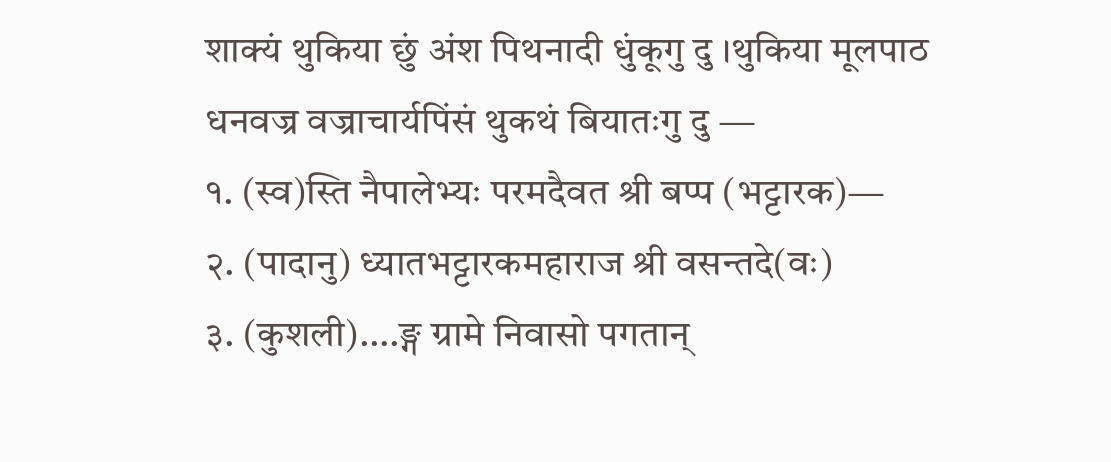शाक्यं थुकिया छुं अंश पिथनादी धुंकूगु दु ।थुकिया मूलपाठ धनवज्र वज्राचार्यपिंसं थुकथं बियातःगु दु —
१. (स्व)स्ति नैपालेभ्यः परमदैवत श्री बप्प (भट्टारक)—
२. (पादानु) ध्यातभट्टारकमहाराज श्री वसन्तदे(वः)
३. (कुशली)….ङ्ग ग्रामे निवासो पगतान्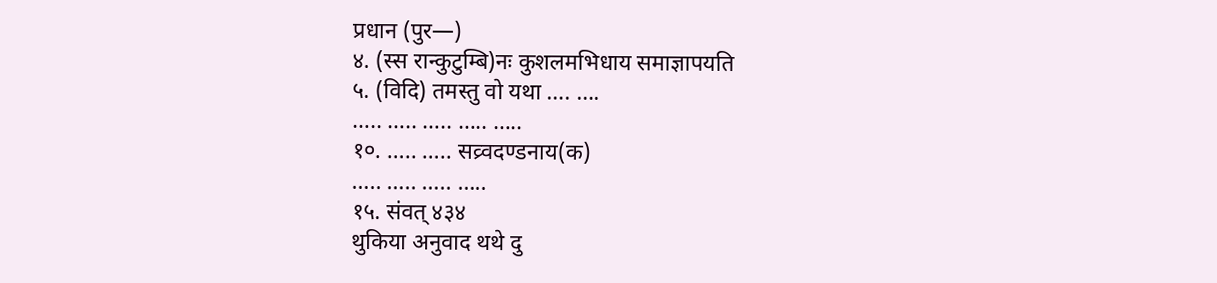प्रधान (पुर—)
४. (स्स रान्कुटुम्बि)नः कुशलमभिधाय समाज्ञापयति
५. (विदि) तमस्तु वो यथा …. ….
….. ….. ….. ….. …..
१०. ….. ….. सव्र्वदण्डनाय(क)
….. ….. ….. …..
१५. संवत् ४३४
थुकिया अनुवाद थथे दु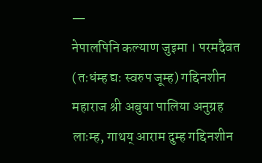—
नेपालपिनि कल्याण जुइमा । परमदैवत (तःधंम्ह द्यः स्वरुप जूम्ह) गद्दिनशीन महाराज श्री अबुया पालिया अनुग्रह लाःम्ह, गाथय् आराम दुम्ह गद्दिनशीन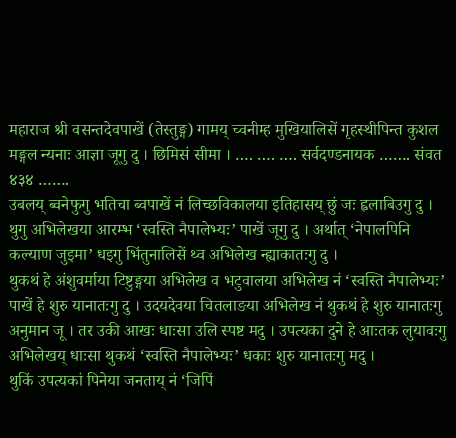महाराज श्री वसन्तदेवपाखें (तेस्तुङ्ग) गामय् च्वनीम्ह मुखियालिसें गृहस्थीपिन्त कुशल मङ्गल न्यनाः आज्ञा जूगु दु । छिमिसं सीमा । …. …. …. सर्वदण्डनायक ……. संवत ४३४ …….
उबलय् ब्वनेफुगु भतिचा ब्वपाखें नं लिच्छविकालया इतिहासय् छुं जः ह्वलाबिउगु दु । थुगु अभिलेखया आरम्भ ‘स्वस्ति नैपालेभ्यः’ पाखें जूगु दु । अर्थात् ‘नेपालपिनि कल्याण जुइमा’ धइगु भिंतुनालिसें थ्व अभिलेख न्ह्याकातःगु दु ।
थुकथं हे अंशुवर्माया टिष्टुङ्गया अभिलेख व भटुवालया अभिलेख नं ‘स्वस्ति नैपालेभ्यः’ पाखें हे शुरु यानातःगु दु । उदयदेवया चितलाङया अभिलेख नं थुकथं हे शुरु यानातःगु अनुमान जू । तर उकी आखः धाःसा उलि स्पष्ट मदु । उपत्यका दुने हे आःतक लुयावःगु अभिलेखय् धाःसा थुकथं ‘स्वस्ति नैपालेभ्यः’ धकाः शुरु यानातःगु मदु ।
थुकिं उपत्यकां पिनेया जनताय् नं ‘जिपिं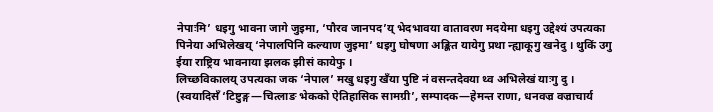नेपाःमि’ धइगु भावना जागे जुइमा, ‘पौरव जानपद’य् भेदभावया वातावरण मदयेमा धइगु उद्देश्यं उपत्यका पिनेया अभिलेखय् ‘नेपालपिनि कल्याण जुइमा’ धइगु घोषणा अङ्कित यायेगु प्रथा न्ह्याकूगु खनेदु । थुकिं उगु ईया राष्ट्रिय भावनाया झलक झीसं कायेफु ।
लिच्छविकालय् उपत्यका जक ‘नेपाल’ मखु धइगु खँया पुष्टि नं वसन्तदेवया थ्व अभिलेखं याःगु दु । (स्वयादिसँ ‘टिष्टुङ्ग—चित्लाङ भेकको ऐतिहासिक सामग्री’, सम्पादक—हेमन्त राणा, धनवज्र वज्राचार्य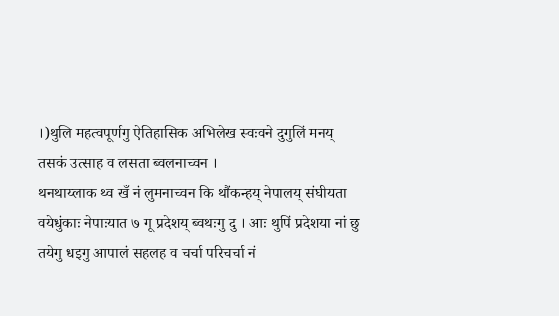।)थुलि महत्वपूर्णगु ऐतिहासिक अभिलेख स्वःवने दुगुलिं मनय् तसकं उत्साह व लसता ब्वलनाच्वन ।
थनथाय्लाक थ्व खँ नं लुमनाच्वन कि थौंकन्हय् नेपालय् संघीयता वयेधुंकाः नेपाःयात ७ गू प्रदेशय् ब्वथःगु दु । आः थुपिं प्रदेशया नां छु तयेगु धइगु आपालं सहलह व चर्चा परिचर्चा नं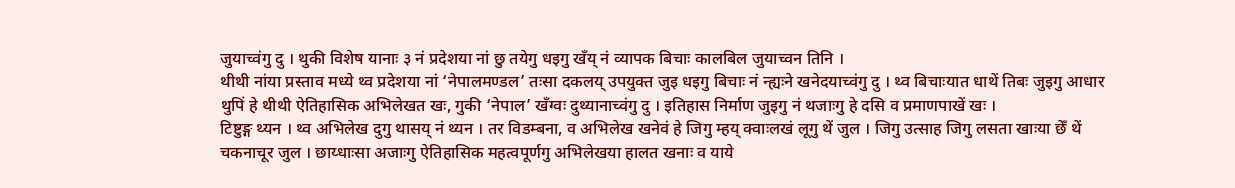जुयाच्वंगु दु । थुकी विशेष यानाः ३ नं प्रदेशया नां छु तयेगु धइगु खँय् नं व्यापक बिचाः कालबिल जुयाच्वन तिनि ।
थीथी नांया प्रस्ताव मध्ये थ्व प्रदेशया नां ‘नेपालमण्डल’ तःसा दकलय् उपयुक्त जुइ धइगु बिचाः नं न्ह्यःने खनेदयाच्वंगु दु । थ्व बिचाःयात धाथें तिबः जुइगु आधार थुपिं हे थीथी ऐतिहासिक अभिलेखत खः, गुकी ‘नेपाल’ खँग्वः दुथ्यानाच्वंगु दु । इतिहास निर्माण जुइगु नं थजाःगु हे दसि व प्रमाणपाखें खः ।
टिष्टुङ्ग थ्यन । थ्व अभिलेख दुगु थासय् नं थ्यन । तर विडम्बना, व अभिलेख खनेवं हे जिगु म्हय् क्वाःलखं लूगु थें जुल । जिगु उत्साह जिगु लसता खाःया छेँ थें चकनाचूर जुल । छाय्धाःसा अजाःगु ऐतिहासिक महत्वपूर्णगु अभिलेखया हालत खनाः व याये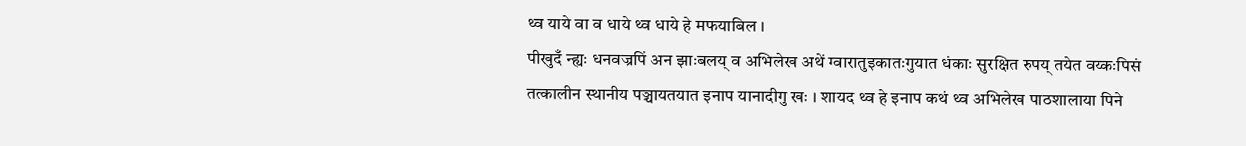थ्व याये वा व धाये थ्व धाये हे मफयाबिल ।
पीखुदँ न्ह्यः धनवज्रपिं अन झाःबलय् व अभिलेख अथें ग्वारातुइकातःगुयात धंकाः सुरक्षित रुपय् तयेत वय्कःपिसं तत्कालीन स्थानीय पञ्चायतयात इनाप यानादीगु खः । शायद थ्व हे इनाप कथं थ्व अभिलेख पाठशालाया पिने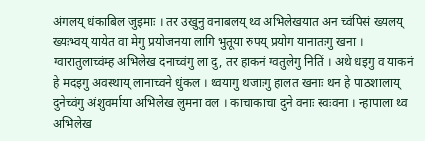अंगलय् धंकाबिल जुइमाः । तर उखुनु वनाबलय् थ्व अभिलेखयात अन च्वंपिसं ख्यलय् ख्यःभ्वय् यायेत वा मेगु प्रयोजनया लागि भुतूया रुपय् प्रयोग यानातःगु खना ।
ग्वारातुलाच्वंम्ह अभिलेख दनाच्वंगु ला दु, तर हाकनं ग्वतुलेगु नितिं । अथे धइगु व याकनं हे मदइगु अवस्थाय् लानाच्वने धुंकल । थ्वयागु थजाःगु हालत खनाः थन हे पाठशालाय् दुनेच्वंगु अंशुवर्माया अभिलेख लुमना वल । काचाकाचा दुने वनाः स्वःवना । न्हापाला थ्व अभिलेख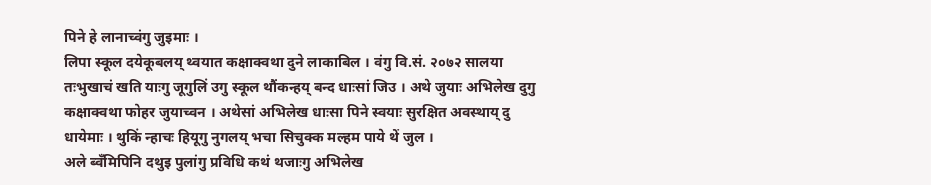पिने हे लानाच्वंगु जुइमाः ।
लिपा स्कूल दयेकूबलय् थ्वयात कक्षाक्वथा दुने लाकाबिल । वंगु वि.सं. २०७२ सालया तःभुखाचं खति याःगु जूगुलिं उगु स्कूल थौंकन्हय् बन्द धाःसां जिउ । अथे जुयाः अभिलेख दुगु कक्षाक्वथा फोहर जुयाच्वन । अथेसां अभिलेख धाःसा पिने स्वयाः सुरक्षित अवस्थाय् दु धायेमाः । थुकिं न्हाचः हियूगु नुगलय् भचा सिचुक्क मल्हम पाये थें जुल ।
अले ब्वँमिपिनि दथुइ पुलांगु प्रविधि कथं थजाःगु अभिलेख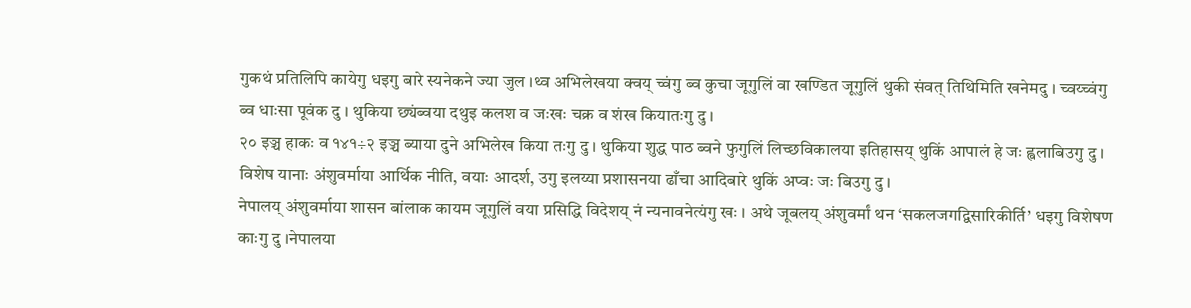गुकथं प्रतिलिपि कायेगु धइगु बारे स्यनेकने ज्या जुल ।थ्व अभिलेखया क्वय् च्वंगु ब्व कुचा जूगुलिं वा खण्डित जूगुलिं थुकी संवत् तिथिमिति खनेमदु । च्वय्च्वंगु ब्व धाःसा पूवंक दु । थुकिया छ्यंब्वया दथुइ कलश व जःखः चक्र व शंख कियातःगु दु ।
२० इञ्च हाकः व १४१÷२ इञ्च ब्याया दुने अभिलेख किया तःगु दु । थुकिया शुद्ध पाठ ब्वने फुगुलिं लिच्छविकालया इतिहासय् थुकिं आपालं हे जः ह्वलाबिउगु दु । विशेष यानाः अंशुवर्माया आर्थिक नीति, वयाः आदर्श, उगु इलय्या प्रशासनया ढाँचा आदिबारे थुकिं अप्वः जः बिउगु दु ।
नेपालय् अंशुवर्माया शासन बांलाक कायम जूगुलिं वया प्रसिद्धि विदेशय् नं न्यनावनेत्यंगु खः । अथे जूबलय् अंशुवर्मां थन ‘सकलजगद्विसारिकीर्ति’ धइगु विशेषण काःगु दु ।नेपालया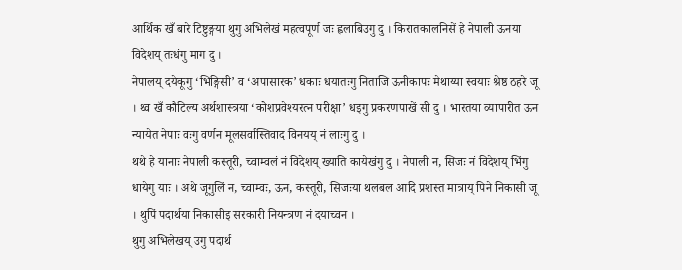आर्थिक खँ बारे टिष्टुङ्गया थुगु अभिलेखं महत्वपूर्ण जः ह्वलाबिउगु दु । किरातकालनिसें हे नेपाली ऊनया विदेशय् तःधंगु माग दु ।
नेपालय् दयेकूगु ‘भिङ्गिसी’ व ‘अपासारक’ धकाः धयातःगु निताजि ऊनीकापः मेथाय्या स्वयाः श्रेष्ठ ठहरे जू । थ्व खँ कौटिल्य अर्थशास्त्रया ‘कोशप्रवेश्यरत्न परीक्षा’ धइगु प्रकरणपाखें सी दु । भारतया व्यापारीत ऊन न्यायेत नेपाः वःगु वर्णन मूलसर्वास्तिवाद विनयय् नं लाःगु दु ।
थथे हे यानाः नेपाली कस्तूरी, च्वाम्वलं नं विदेशय् ख्याति कायेखंगु दु । नेपाली न, सिजः नं विदेशय् भिंगु धायेगु याः । अथे जूगुलिं न, च्वाम्वः, ऊन, कस्तूरी, सिजःया थलबल आदि प्रशस्त मात्राय् पिने निकासी जू । थुपिं पदार्थया निकासीइ सरकारी नियन्त्रण नं दयाच्वन ।
थुगु अभिलेखय् उगु पदार्थ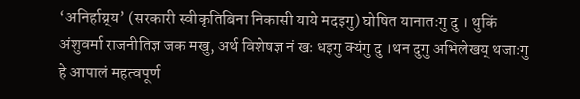‘अनिर्हाय्र्य’ (सरकारी स्वीकृतिबिना निकासी याये मदइगु) घोषित यानातःगु दु । थुकिं अंशुवर्मा राजनीतिज्ञ जक मखु, अर्थ विशेषज्ञ नं खः धइगु क्यंगु दु ।थन दुगु अभिलेखय् थजाःगु हे आपालं महत्वपूर्ण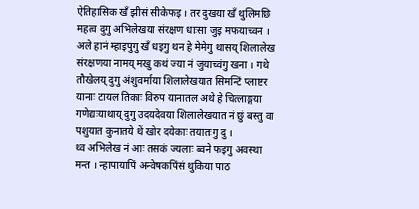ऐतिहासिक खँ झीसं सीकेफइ । तर दुखया खँ थुलिमछि महत्व दुगु अभिलेखया संरक्षण धाःसा जुइ मफयाच्वन ।
अले हानं म्हाइपुगु खँ धइगु थन हे मेमेगु थासय् शिलालेख संरक्षणया नामय् मखु कथं ज्या नं जुयाच्वंगु खना । गथे तौखेलय् दुगु अंशुवर्माया शिलालेखयात सिमन्टिं प्लाष्टर यानाः टायल तिकाः विरुप यानातल अथे हे चित्लाङ्गया गणेद्यःयाथाय् दुगु उदयदेवया शिलालेखयात नं छुं बस्तु वा पशुयात कुनातये थें खोर दयेकाः तयातःगु दु ।
थ्व अभिलेख नं आः तसकं ज्यलाः ब्वने फइगु अवस्था मन्त । न्हापायापिं अन्वेषकपिंसं थुकिया पाठ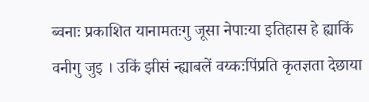ब्वनाः प्रकाशित यानामतःगु जूसा नेपाःया इतिहास हे ह्याकिं वनीगु जुइ । उकिं झीसं न्ह्याबलें वय्कःपिंप्रति कृतज्ञता देछाया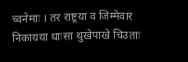च्वनेमाः । तर राष्ट्रया व जिम्मेवार निकायया धाःसा थुखेपाखे चिउताः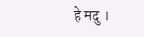हे मदु ।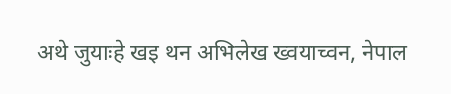अथे जुयाःहे खइ थन अभिलेख ख्वयाच्वन, नेपाल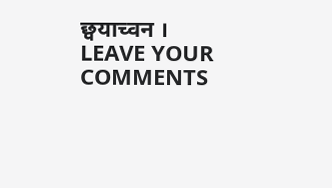छ्वयाच्वन ।
LEAVE YOUR COMMENTS